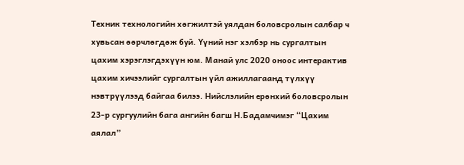Техник технологийн хөгжилтэй уялдан боловсролын салбар ч хувьсан өөрчлөгдөж буй. Үүний нэг хэлбэр нь сургалтын цахим хэрэглэгдэхүүн юм. Манай улс 2020 оноос интерактив цахим хичээлийг сургалтын үйл ажиллагаанд түлхүү нэвтрүүлээд байгаа билээ. Нийслэлийн ерөнхий боловсролын 23-р сургуулийн бага ангийн багш Н.Бадамчимэг “Цахим аялал”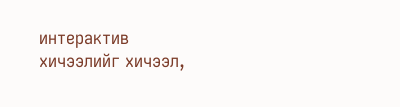интерактив хичээлийг хичээл,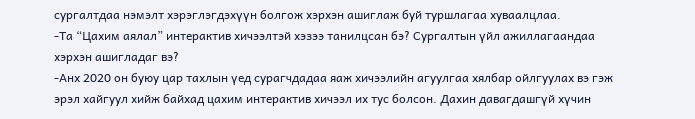сургалтдаа нэмэлт хэрэглэгдэхүүн болгож хэрхэн ашиглаж буй туршлагаа хуваалцлаа.
-Та “Цахим аялал” интерактив хичээлтэй хэзээ танилцсан бэ? Сургалтын үйл ажиллагаандаа хэрхэн ашигладаг вэ?
-Анх 2020 он буюу цар тахлын үед сурагчдадаа яаж хичээлийн агуулгаа хялбар ойлгуулах вэ гэж эрэл хайгуул хийж байхад цахим интерактив хичээл их тус болсон. Дахин давагдашгүй хүчин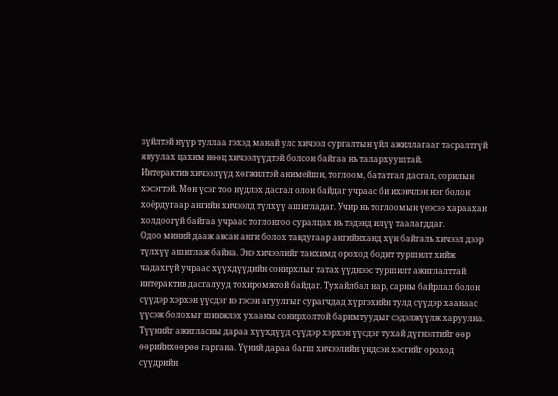зүйлтэй нүүр туллаа гэхэд манай улс хичээл сургалтын үйл ажиллагааг тасралтгүй явуулах цахим нөөц хичээлүүдтэй болсон байгаа нь талархууштай.
Интерактив хичээлүүд хөгжилтэй анимейшн, тоглоом, бататгал дасгал, сорилын хэсэгтэй. Мөн үсэг тоо нүдлэх дасгал олон байдаг учраас би ихэвчлэн нэг болон хоёрдугаар ангийн хичээлд түлхүү ашигладаг. Учир нь тоглоомын үеэсээ хараахан холдоогүй байгаа учраас тоглонгоо суралцах нь тэдэнд илүү таалагддаг.
Одоо миний дааж авсан анги болох тавдугаар ангийнханд хүн байгаль хичээл дээр түлхүү ашиглаж байна. Энэ хичээлийг танхимд ороход бодит туршилт хийж чадахгүй учраас хүүхдүүдийн сонирхлыг татах үүднээс туршилт ажиглалттай интерактив дасгалууд тохиромжтой байдаг. Тухайлбал нар, сарны байрлал болон сүүдэр хэрхэн үүсдэг вэ гэсэн агуулгыг сурагчдад хүргэхийн тулд сүүдэр хаанаас үүсэж болохыг шинжлэх ухааны сонирхолтой баримтуудыг сэдэлжүүлж харуулна.
Түүнийг ажигласны дараа хүүхдүүд сүүдэр хэрхэн үүсдэг тухай дүгнэлтийг өөр өөрийнхөөрөө гаргана. Үүний дараа багш хичээлийн үндсэн хэсгийг ороход сүүдрийн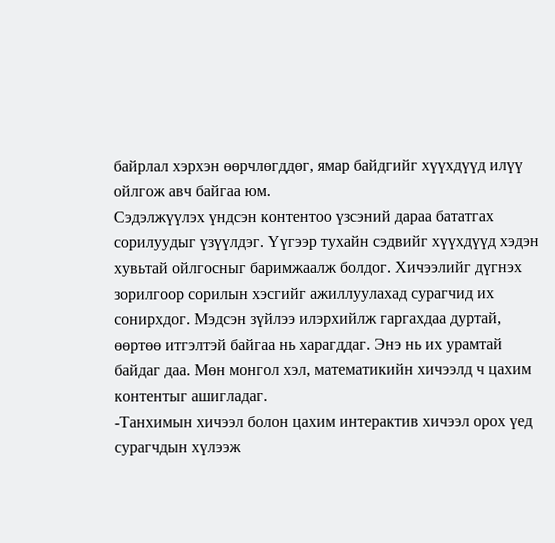байрлал хэрхэн өөрчлөгддөг, ямар байдгийг хүүхдүүд илүү ойлгож авч байгаа юм.
Сэдэлжүүлэх үндсэн контентоо үзсэний дараа бататгах сорилуудыг үзүүлдэг. Үүгээр тухайн сэдвийг хүүхдүүд хэдэн хувьтай ойлгосныг баримжаалж болдог. Хичээлийг дүгнэх зорилгоор сорилын хэсгийг ажиллуулахад сурагчид их сонирхдог. Мэдсэн зүйлээ илэрхийлж гаргахдаа дуртай, өөртөө итгэлтэй байгаа нь харагддаг. Энэ нь их урамтай байдаг даа. Мөн монгол хэл, математикийн хичээлд ч цахим контентыг ашигладаг.
-Танхимын хичээл болон цахим интерактив хичээл орох үед сурагчдын хүлээж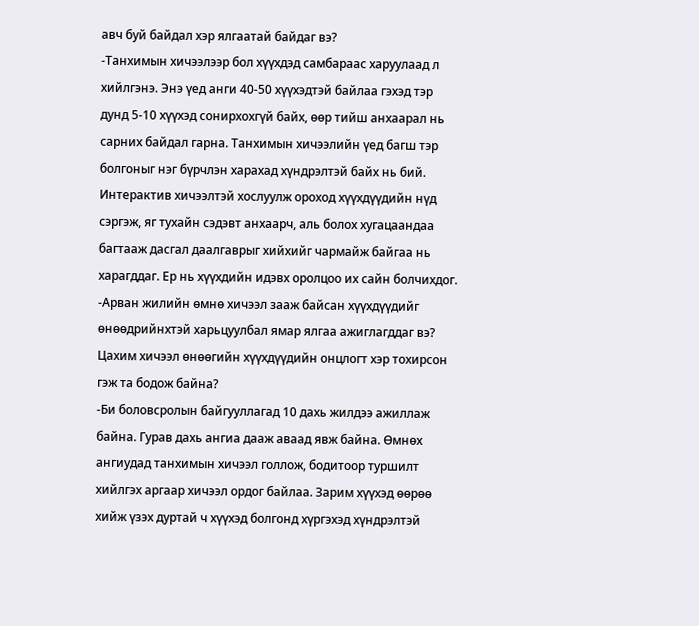авч буй байдал хэр ялгаатай байдаг вэ?
-Танхимын хичээлээр бол хүүхдэд самбараас харуулаад л хийлгэнэ. Энэ үед анги 40-50 хүүхэдтэй байлаа гэхэд тэр дунд 5-10 хүүхэд сонирхохгүй байх, өөр тийш анхаарал нь сарних байдал гарна. Танхимын хичээлийн үед багш тэр болгоныг нэг бүрчлэн харахад хүндрэлтэй байх нь бий. Интерактив хичээлтэй хослуулж ороход хүүхдүүдийн нүд сэргэж, яг тухайн сэдэвт анхаарч, аль болох хугацаандаа багтааж дасгал даалгаврыг хийхийг чармайж байгаа нь харагддаг. Ер нь хүүхдийн идэвх оролцоо их сайн болчихдог.
-Арван жилийн өмнө хичээл зааж байсан хүүхдүүдийг өнөөдрийнхтэй харьцуулбал ямар ялгаа ажиглагддаг вэ? Цахим хичээл өнөөгийн хүүхдүүдийн онцлогт хэр тохирсон гэж та бодож байна?
-Би боловсролын байгууллагад 10 дахь жилдээ ажиллаж байна. Гурав дахь ангиа дааж аваад явж байна. Өмнөх ангиудад танхимын хичээл голлож, бодитоор туршилт хийлгэх аргаар хичээл ордог байлаа. Зарим хүүхэд өөрөө хийж үзэх дуртай ч хүүхэд болгонд хүргэхэд хүндрэлтэй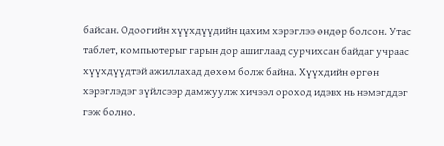байсан. Одоогийн хүүхдүүдийн цахим хэрэглээ өндөр болсон. Утас таблет, компьютерыг гарын дор ашиглаад сурчихсан байдаг учраас хүүхдүүдтэй ажиллахад дөхөм болж байна. Хүүхдийн өргөн хэрэглэдэг зүйлсээр дамжуулж хичээл ороход идэвх нь нэмэгддэг гэж болно.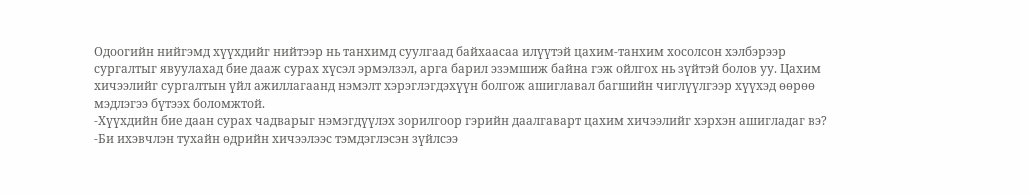Одоогийн нийгэмд хүүхдийг нийтээр нь танхимд суулгаад байхаасаа илүүтэй цахим-танхим хосолсон хэлбэрээр сургалтыг явуулахад бие дааж сурах хүсэл эрмэлзэл, арга барил эзэмшиж байна гэж ойлгох нь зүйтэй болов уу. Цахим хичээлийг сургалтын үйл ажиллагаанд нэмэлт хэрэглэгдэхүүн болгож ашиглавал багшийн чиглүүлгээр хүүхэд өөрөө мэдлэгээ бүтээх боломжтой.
-Хүүхдийн бие даан сурах чадварыг нэмэгдүүлэх зорилгоор гэрийн даалгаварт цахим хичээлийг хэрхэн ашигладаг вэ?
-Би ихэвчлэн тухайн өдрийн хичээлээс тэмдэглэсэн зүйлсээ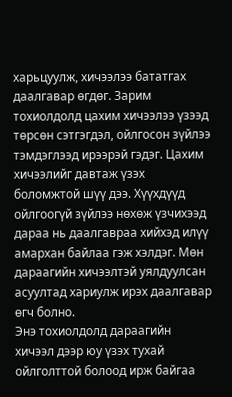харьцуулж, хичээлээ бататгах даалгавар өгдөг. Зарим тохиолдолд цахим хичээлээ үзээд төрсөн сэтгэгдэл, ойлгосон зүйлээ тэмдэглээд ирээрэй гэдэг. Цахим хичээлийг давтаж үзэх боломжтой шүү дээ. Хүүхдүүд ойлгоогүй зүйлээ нөхөж үзчихээд дараа нь даалгавраа хийхэд илүү амархан байлаа гэж хэлдэг. Мөн дараагийн хичээлтэй уялдуулсан асуултад хариулж ирэх даалгавар өгч болно.
Энэ тохиолдолд дараагийн хичээл дээр юу үзэх тухай ойлголттой болоод ирж байгаа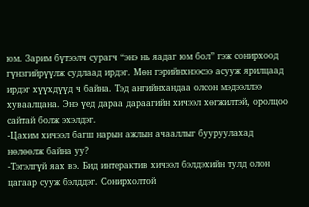юм. Зарим бүтээлч сурагч “энэ нь яадаг юм бол” гэж сонирхоод гүнзгийрүүлж судлаад ирдэг. Мөн гэрийнхнээсээ асууж ярилцаад ирдэг хүүхдүүд ч байна. Тэд ангийнхандаа олсон мэдээллээ хуваалцана. Энэ үед дараа дараагийн хичээл хөгжилтэй, оролцоо сайтай болж эхэлдэг.
-Цахим хичээл багш нарын ажлын ачааллыг бууруулахад нөлөөлж байна уу?
-Тэгэлгүй яах вэ. Бид интерактив хичээл бэлдэхийн тулд олон цагаар сууж бэлддэг. Сонирхолтой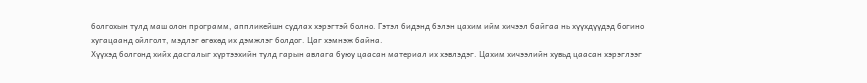болгохын тулд маш олон программ, аппликейшн судлах хэрэгтэй болно. Гэтэл бидэнд бэлэн цахим ийм хичээл байгаа нь хүүхдүүдэд богино хугацаанд ойлголт, мэдлэг өгөхөд их дэмжлэг болдог. Цаг хэмнэж байна.
Хүүхэд болгонд хийх дасгалыг хүртээхийн тулд гарын авлага буюу цаасан материал их хэвлэдэг. Цахим хичээлийн хувьд цаасан хэрэглээг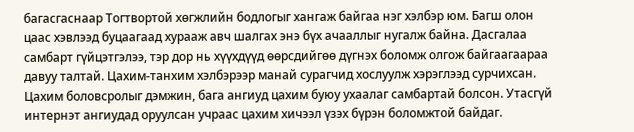багасгаснаар Тогтвортой хөгжлийн бодлогыг хангаж байгаа нэг хэлбэр юм. Багш олон цаас хэвлээд буцаагаад хурааж авч шалгах энэ бүх ачааллыг нугалж байна. Дасгалаа самбарт гүйцэтгэлээ, тэр дор нь хүүхдүүд өөрсдийгөө дүгнэх боломж олгож байгаагаараа давуу талтай. Цахим-танхим хэлбэрээр манай сурагчид хослуулж хэрэглээд сурчихсан. Цахим боловсролыг дэмжин, бага ангиуд цахим буюу ухаалаг самбартай болсон. Утасгүй интернэт ангиудад оруулсан учраас цахим хичээл үзэх бүрэн боломжтой байдаг.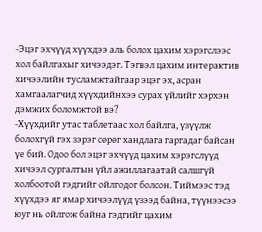-Эцэг эхчүүд хүүхдээ аль болох цахим хэрэгслээс хол байлгахыг хичээдэг. Тэгвэл цахим интерактив хичээлийн тусламжтайгаар эцэг эх, асран хамгаалагчид хүүхдийнхээ сурах үйлийг хэрхэн дэмжих боломжтой вэ?
-Хүүхдийг утас таблетаас хол байлга, үзүүлж болохгүй гэх зэрэг сөрөг хандлага гаргадаг байсан үе бий. Одоо бол эцэг эхчүүд цахим хэрэгслүүд хичээл сургалтын үйл ажиллагаатай салшгүй холбоотой гэдгийг ойлгодог болсон. Тиймээс тэд хүүхдээ яг ямар хичээлүүд үзээд байна, түүнээсээ юуг нь ойлгож байна гэдгийг цахим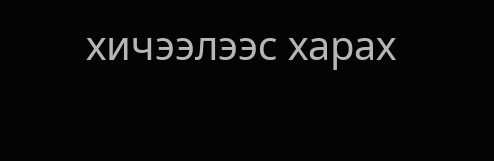хичээлээс харах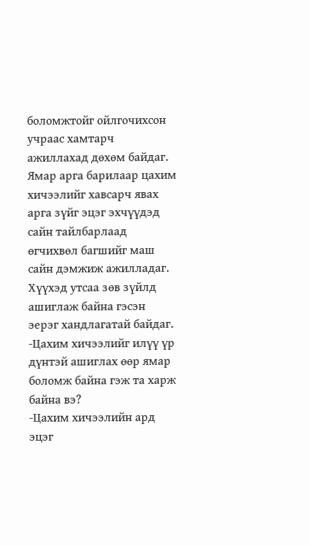боломжтойг ойлгочихсон учраас хамтарч ажиллахад дөхөм байдаг. Ямар арга барилаар цахим хичээлийг хавсарч явах арга зүйг эцэг эхчүүдэд сайн тайлбарлаад өгчихвөл багшийг маш сайн дэмжиж ажилладаг. Хүүхэд утсаа зөв зүйлд ашиглаж байна гэсэн эерэг хандлагатай байдаг.
-Цахим хичээлийг илүү үр дүнтэй ашиглах өөр ямар боломж байна гэж та харж байна вэ?
-Цахим хичээлийн ард эцэг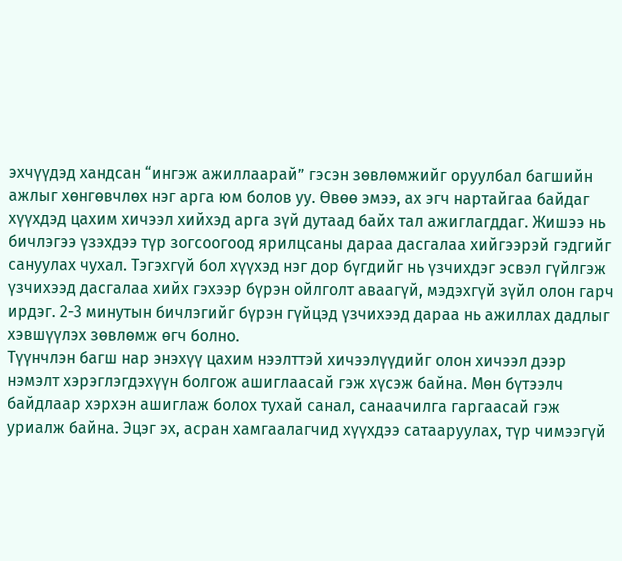эхчүүдэд хандсан “ингэж ажиллаарай” гэсэн зөвлөмжийг оруулбал багшийн ажлыг хөнгөвчлөх нэг арга юм болов уу. Өвөө эмээ, ах эгч нартайгаа байдаг хүүхдэд цахим хичээл хийхэд арга зүй дутаад байх тал ажиглагддаг. Жишээ нь бичлэгээ үзэхдээ түр зогсоогоод ярилцсаны дараа дасгалаа хийгээрэй гэдгийг сануулах чухал. Тэгэхгүй бол хүүхэд нэг дор бүгдийг нь үзчихдэг эсвэл гүйлгэж үзчихээд дасгалаа хийх гэхээр бүрэн ойлголт аваагүй, мэдэхгүй зүйл олон гарч ирдэг. 2-3 минутын бичлэгийг бүрэн гүйцэд үзчихээд дараа нь ажиллах дадлыг хэвшүүлэх зөвлөмж өгч болно.
Түүнчлэн багш нар энэхүү цахим нээлттэй хичээлүүдийг олон хичээл дээр нэмэлт хэрэглэгдэхүүн болгож ашиглаасай гэж хүсэж байна. Мөн бүтээлч байдлаар хэрхэн ашиглаж болох тухай санал, санаачилга гаргаасай гэж уриалж байна. Эцэг эх, асран хамгаалагчид хүүхдээ сатааруулах, түр чимээгүй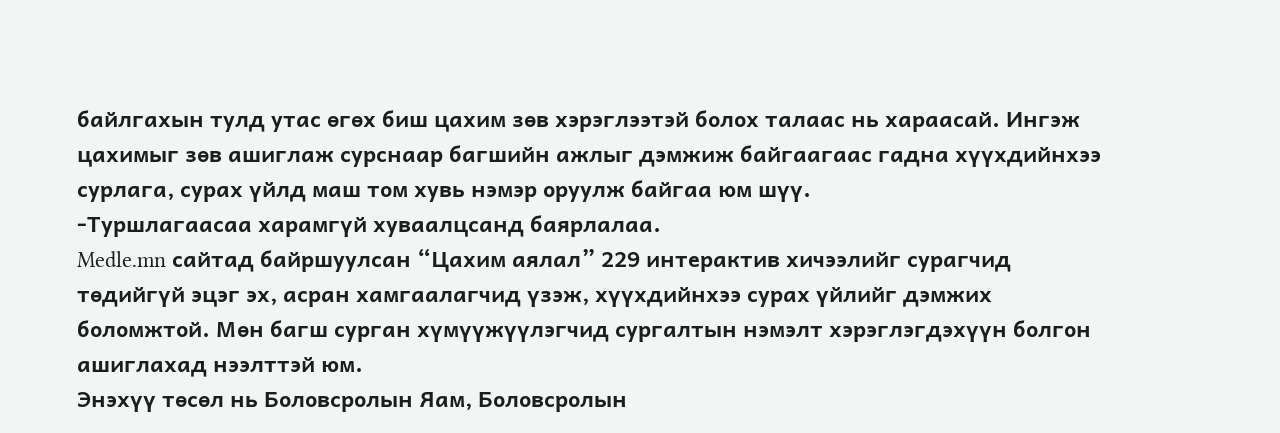байлгахын тулд утас өгөх биш цахим зөв хэрэглээтэй болох талаас нь хараасай. Ингэж цахимыг зөв ашиглаж сурснаар багшийн ажлыг дэмжиж байгаагаас гадна хүүхдийнхээ сурлага, сурах үйлд маш том хувь нэмэр оруулж байгаа юм шүү.
-Туршлагаасаа харамгүй хуваалцсанд баярлалаа.
Medle.mn сайтад байршуулсан “Цахим аялал” 229 интерактив хичээлийг сурагчид төдийгүй эцэг эх, асран хамгаалагчид үзэж, хүүхдийнхээ сурах үйлийг дэмжих боломжтой. Мөн багш сурган хүмүүжүүлэгчид сургалтын нэмэлт хэрэглэгдэхүүн болгон ашиглахад нээлттэй юм.
Энэхүү төсөл нь Боловсролын Яам, Боловсролын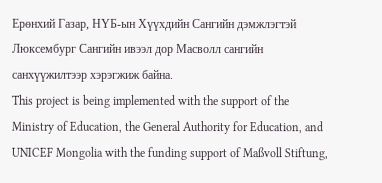Ерөнхий Газар, НҮБ-ын Хүүхдийн Сангийн дэмжлэгтэй Люксембург Сангийн ивээл дор Масволл сангийн санхүүжилтээр хэрэгжиж байна.
This project is being implemented with the support of the Ministry of Education, the General Authority for Education, and UNICEF Mongolia with the funding support of Maßvoll Stiftung,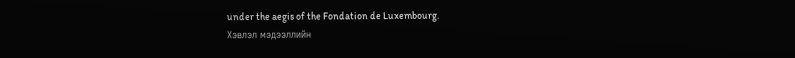under the aegis of the Fondation de Luxembourg.
Хэвлэл мэдээллийн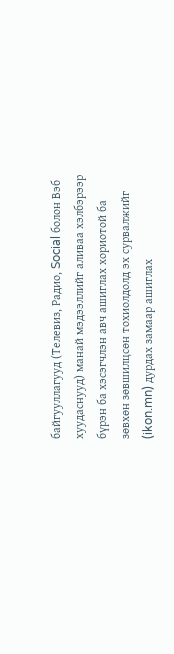байгууллагууд (Телевиз, Радио, Social болон Вэб хуудаснууд) манай мэдээллийг аливаа хэлбэрээр бүрэн ба хэсэгчлэн авч ашиглах хориотой ба зөвхөн зөвшилцсөн тохиолдолд эх сурвалжийг (ikon.mn) дурдах замаар ашиглах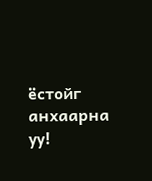ёстойг анхаарна уу!